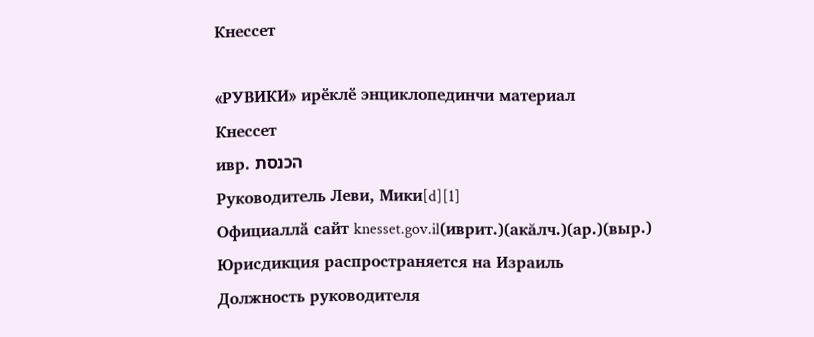Кнессет

«РУВИКИ» ирӗклӗ энциклопединчи материал
Кнессет
ивр. הכנסת
Руководитель Леви, Мики[d][1]
Официаллӑ сайт knesset.gov.il(иврит.)(акăлч.)(ар.)(выр.)
Юрисдикция распространяется на Израиль
Должность руководителя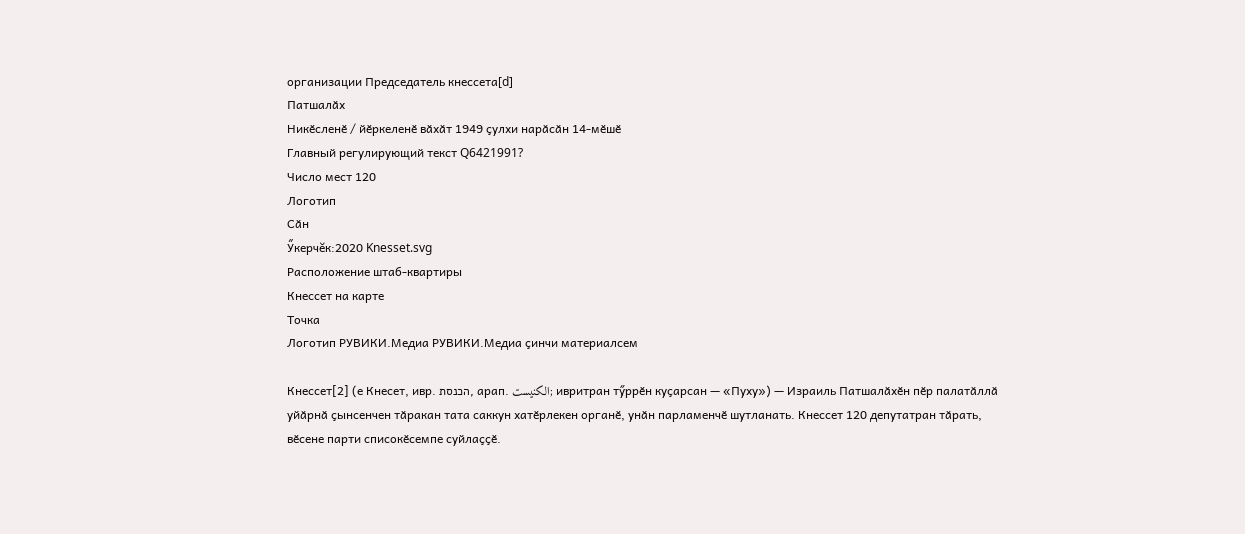организации Председатель кнессета[d]
Патшалӑх
Никӗсленӗ / йӗркеленӗ вӑхӑт 1949 ҫулхи нарӑсӑн 14-мӗшӗ
Главный регулирующий текст Q6421991?
Число мест 120
Логотип
Сӑн
Ӳкерчĕк:2020 Knesset.svg
Расположение штаб-квартиры
Кнессет на карте
Точка
Логотип РУВИКИ.Медиа РУВИКИ.Медиа ҫинчи материалсем

Кнессет[2] (е Кнесет, ивр. הכנסת, арап. الكنيست; ивритран тӳррӗн куҫарсан — «Пуху») — Израиль Патшалӑхӗн пӗр палатӑллӑ уйӑрнӑ ҫынсенчен тӑракан тата саккун хатӗрлекен органӗ, унӑн парламенчӗ шутланать. Кнессет 120 депутатран тӑрать, вӗсене парти списокӗсемпе суйлаҫҫӗ.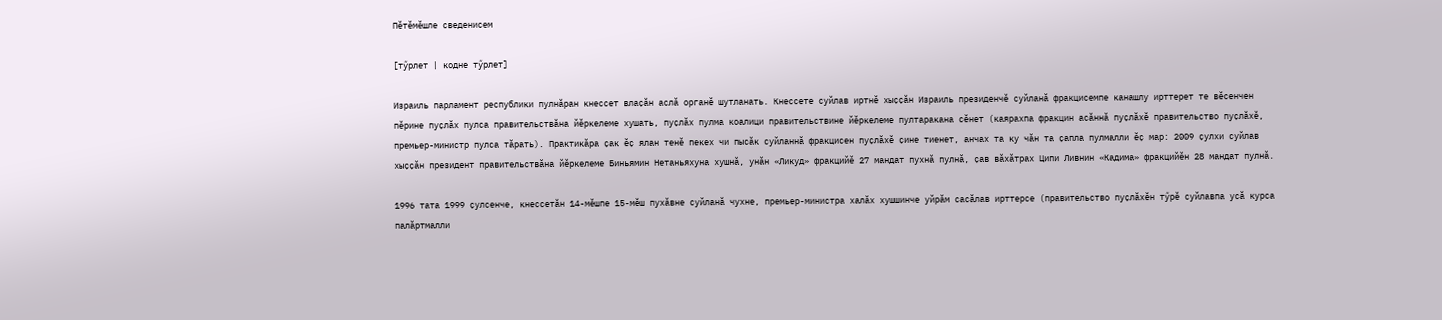Пӗтӗмӗшле сведенисем

[тӳрлет | кодне тӳрлет]

Израиль парламент республики пулнӑран кнессет влаҫӑн аслӑ органӗ шутланать. Кнессете суйлав иртнӗ хыҫҫӑн Израиль президенчӗ суйланӑ фракцисемпе канашлу ирттерет те вӗсенчен пӗрине пуҫлӑх пулса правительствӑна йӗркелеме хушать, пуҫлӑх пулма коалици правительствине йӗркелеме пултаракана сӗнет (каярахпа фракцин асӑннӑ пуҫлӑхӗ правительство пуҫлӑхӗ, премьер-министр пулса тӑрать). Практикӑра ҫак ӗҫ ялан тенӗ пекех чи пысӑк суйланнӑ фракцисен пуҫлӑхӗ ҫине тиенет, анчах та ку чӑн та ҫапла пулмалли ӗҫ мар: 2009 ҫулхи суйлав хыҫҫӑн президент правительствӑна йӗркелеме Биньямин Нетаньяхуна хушнӑ, унӑн «Ликуд» фракцийӗ 27 мандат пухнӑ пулнӑ, ҫав вӑхӑтрах Ципи Ливнин «Кадима» фракцийӗн 28 мандат пулнӑ.

1996 тата 1999 ҫулсенче, кнессетӑн 14-мӗшпе 15-мӗш пухӑвне суйланӑ чухне, премьер-министра халӑх хушшинче уйрӑм сасӑлав ирттерсе (правительство пуҫлӑхӗн тӳрӗ суйлавпа усӑ курса палӑртмалли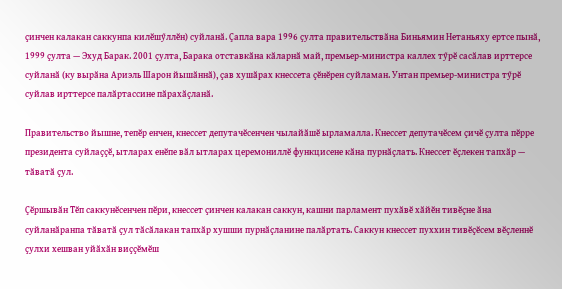ҫинчен калакан саккунпа килӗшӳллӗн) суйланӑ. Ҫапла вара 1996 ҫулта правительствӑна Биньямин Нетаньяху ертсе пынӑ, 1999 ҫулта — Эхуд Барак. 2001 ҫулта, Барака отставкӑна кӑларнӑ май, премьер-министра каллех тӳрӗ сасӑлав ирттерсе суйланӑ (ку вырӑна Ариэль Шарон йышӑннӑ), ҫав хушӑрах кнессета ҫӗнӗрен суйламан. Унтан премьер-министра тӳрӗ суйлав ирттерсе палӑртассине пӑрахӑҫланӑ.

Правительство йышне, тепӗр енчен, кнессет депутачӗсенчен чылайӑшӗ ырламалла. Кнессет депутачӗсем ҫичӗ ҫулта пӗрре президента суйлаҫҫӗ, ытларах енӗпе вӑл ытларах церемониллӗ функцисене кӑна пурнӑҫлать. Кнессет ӗҫлекен тапхӑр — тӑватӑ ҫул.

Ҫӗршывӑн Тӗп саккунӗсенчен пӗри, кнессет ҫинчен калакан саккун, кашни парламент пухӑвӗ хӑйӗн тивӗҫне ӑна суйланӑранпа тӑватӑ ҫул тӑсӑлакан тапхӑр хушши пурнӑҫланине палӑртать. Саккун кнессет пуххин тивӗҫӗсем вӗҫленнӗ ҫулхи хешван уйӑхӑн виҫҫӗмӗш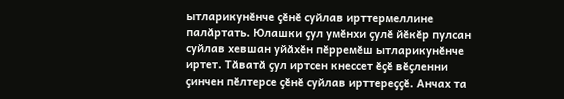ытларикунӗнче ҫӗнӗ суйлав ирттермеллине палӑртать. Юлашки ҫул умӗнхи ҫулӗ йӗкӗр пулсан суйлав хевшан уйӑхӗн пӗрремӗш ытларикунӗнче иртет. Тӑватӑ ҫул иртсен кнессет ӗҫӗ вӗҫленни ҫинчен пӗлтерсе ҫӗнӗ суйлав ирттереҫҫӗ. Анчах та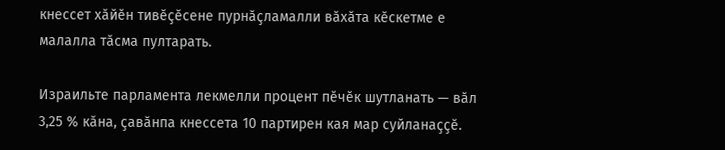кнессет хӑйӗн тивӗҫӗсене пурнӑҫламалли вӑхӑта кӗскетме е малалла тӑсма пултарать.

Израильте парламента лекмелли процент пӗчӗк шутланать — вӑл 3,25 % кӑна, ҫавӑнпа кнессета 10 партирен кая мар суйланаҫҫӗ.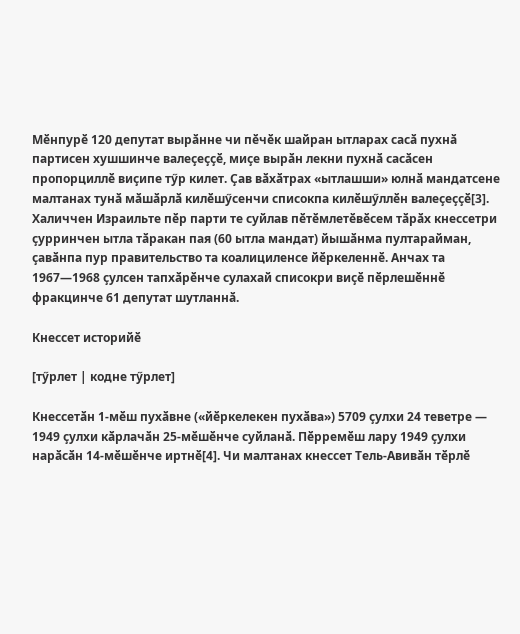Мӗнпурӗ 120 депутат вырӑнне чи пӗчӗк шайран ытларах сасӑ пухнӑ партисен хушшинче валеҫеҫҫӗ, миҫе вырӑн лекни пухнӑ сасӑсен пропорциллӗ виҫипе тӳр килет. Ҫав вӑхӑтрах «ытлашши» юлнӑ мандатсене малтанах тунӑ мӑшӑрлӑ килӗшӳсенчи списокпа килӗшӳллӗн валеҫеҫҫӗ[3]. Халиччен Израильте пӗр парти те суйлав пӗтӗмлетӗвӗсем тӑрӑх кнессетри ҫурринчен ытла тӑракан пая (60 ытла мандат) йышӑнма пултарайман, ҫавӑнпа пур правительство та коалициленсе йӗркеленнӗ. Анчах та 1967—1968 ҫулсен тапхӑрӗнче сулахай списокри виҫӗ пӗрлешӗннӗ фракцинче 61 депутат шутланнӑ.

Кнессет историйӗ

[тӳрлет | кодне тӳрлет]

Кнессетӑн 1-мӗш пухӑвне («йӗркелекен пухӑва») 5709 ҫулхи 24 теветре — 1949 ҫулхи кӑрлачӑн 25-мӗшӗнче суйланӑ. Пӗрремӗш лару 1949 ҫулхи нарӑсӑн 14-мӗшӗнче иртнӗ[4]. Чи малтанах кнессет Тель-Авивӑн тӗрлӗ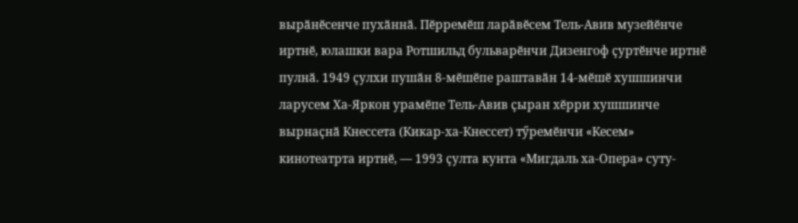вырӑнӗсенче пухӑннӑ. Пӗрремӗш ларӑвӗсем Тель-Авив музейӗнче иртнӗ, юлашки вара Ротшильд бульварӗнчи Дизенгоф ҫуртӗнче иртнӗ пулнӑ. 1949 ҫулхи пушӑн 8-мӗшӗпе раштавӑн 14-мӗшӗ хушшинчи ларусем Ха-Яркон урамӗпе Тель-Авив ҫыран хӗрри хушшинче вырнаҫнӑ Кнессета (Кикар-ха-Кнессет) тӳремӗнчи «Кесем» кинотеатрта иртнӗ, — 1993 ҫулта кунта «Мигдаль ха-Опера» суту-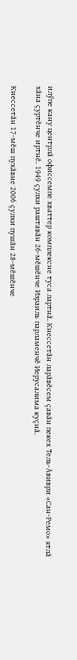илӳпе кану центрлӑ офиссемпе хваттер комплексне туса лартнӑ. Кнессетӑн ларӑвӗсем ҫавӑн пекех Тель-Авиври «Сан-Ремо» ятлӑ хӑна ҫуртӗнче иртнӗ. 1949 ҫулхи раштавӑн 26-мӗшӗнче Израиль парламенчӗ Иерусалима куҫнӑ.

Кнессетӑн 17-мӗш пухӑвне 2006 ҫулхи пушӑн 28-мӗшӗнче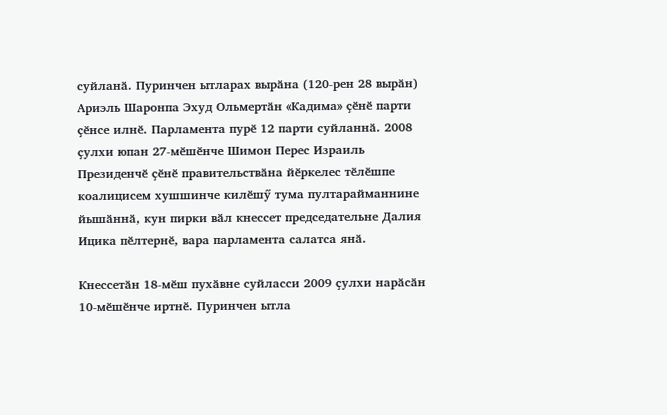суйланӑ. Пуринчен ытларах вырӑна (120-рен 28 вырӑн) Ариэль Шаронпа Эхуд Ольмертӑн «Кадима» ҫӗнӗ парти ҫӗнсе илнӗ. Парламента пурӗ 12 парти суйланнӑ. 2008 ҫулхи юпан 27-мӗшӗнче Шимон Перес Израиль Президенчӗ ҫӗнӗ правительствӑна йӗркелес тӗлӗшпе коалицисем хушшинче килӗшӳ тума пултарайманнине йышӑннӑ, кун пирки вӑл кнессет председательне Далия Ицика пӗлтернӗ, вара парламента салатса янӑ.

Кнессетӑн 18-мӗш пухӑвне суйласси 2009 ҫулхи нарӑсӑн 10-мӗшӗнче иртнӗ. Пуринчен ытла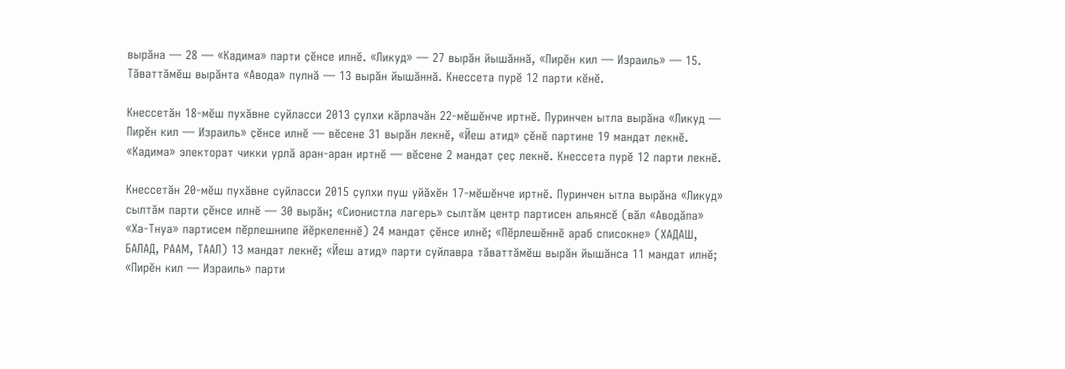вырӑна — 28 — «Кадима» парти ҫӗнсе илнӗ. «Ликуд» — 27 вырӑн йышӑннӑ, «Пирӗн кил — Израиль» — 15. Тӑваттӑмӗш вырӑнта «Авода» пулнӑ — 13 вырӑн йышӑннӑ. Кнессета пурӗ 12 парти кӗнӗ.

Кнессетӑн 18-мӗш пухӑвне суйласси 2013 ҫулхи кӑрлачӑн 22-мӗшӗнче иртнӗ. Пуринчен ытла вырӑна «Ликуд — Пирӗн кил — Израиль» ҫӗнсе илнӗ — вӗсене 31 вырӑн лекнӗ, «Йеш атид» ҫӗнӗ партине 19 мандат лекнӗ. «Кадима» электорат чикки урлӑ аран-аран иртнӗ — вӗсене 2 мандат ҫеҫ лекнӗ. Кнессета пурӗ 12 парти лекнӗ.

Кнессетӑн 20-мӗш пухӑвне суйласси 2015 ҫулхи пуш уйӑхӗн 17-мӗшӗнче иртнӗ. Пуринчен ытла вырӑна «Ликуд» сылтӑм парти ҫӗнсе илнӗ — 30 вырӑн; «Сионистла лагерь» сылтӑм центр партисен альянсӗ (вӑл «Аводӑпа» «Ха-Тнуа» партисем пӗрлешнипе йӗркеленнӗ) 24 мандат ҫӗнсе илнӗ; «Пӗрлешӗннӗ араб списокне» (ХАДАШ, БАЛАД, РААМ, ТААЛ) 13 мандат лекнӗ; «Йеш атид» парти суйлавра тӑваттӑмӗш вырӑн йышӑнса 11 мандат илнӗ; «Пирӗн кил — Израиль» парти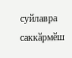суйлавра саккӑрмӗш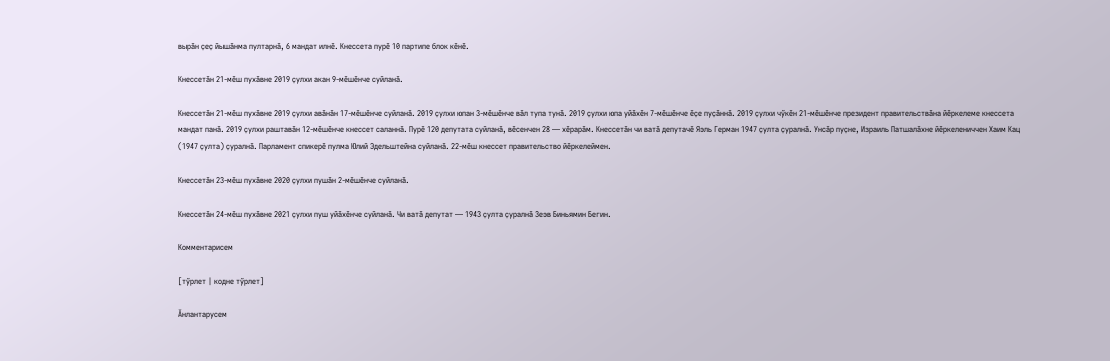вырӑн ҫеҫ йышӑнма пултарнӑ, 6 мандат илнӗ. Кнессета пурӗ 10 партипе блок кӗнӗ.

Кнессетӑн 21-мӗш пухӑвне 2019 ҫулхи акан 9-мӗшӗнче суйланӑ.

Кнессетӑн 21-мӗш пухӑвне 2019 ҫулхи авӑнӑн 17-мӗшӗнче суйланӑ. 2019 ҫулхи юпан 3-мӗшӗнче вӑл тупа тунӑ. 2019 ҫулхи юпа уйӑхӗн 7-мӗшӗнче ӗҫе пуҫӑннӑ. 2019 ҫулхи чӳкӗн 21-мӗшӗнче президент правительствӑна йӗркелеме кнессета мандат панӑ. 2019 ҫулхи раштавӑн 12-мӗшӗнче кнессет саланнӑ. Пурӗ 120 депутата суйланӑ, вӗсенчен 28 — хӗрарӑм. Кнессетӑн чи ватӑ депутачӗ Яэль Герман 1947 ҫулта ҫуралнӑ. Унсӑр пуҫне, Израиль Патшалӑхне йӗркелениччен Хаим Кац (1947 ҫулта) ҫуралнӑ. Парламент спикерӗ пулма Юлий Эдельштейна суйланӑ. 22-мӗш кнессет правительство йӗркелеймен.

Кнессетӑн 23-мӗш пухӑвне 2020 ҫулхи пушӑн 2-мӗшӗнче суйланӑ.

Кнессетӑн 24-мӗш пухӑвне 2021 ҫулхи пуш уйӑхӗнче суйланӑ. Чи ватӑ депутат — 1943 ҫулта ҫуралнӑ Зеэв Биньямин Бегин.

Комментарисем

[тӳрлет | кодне тӳрлет]

Ӑнлантарусем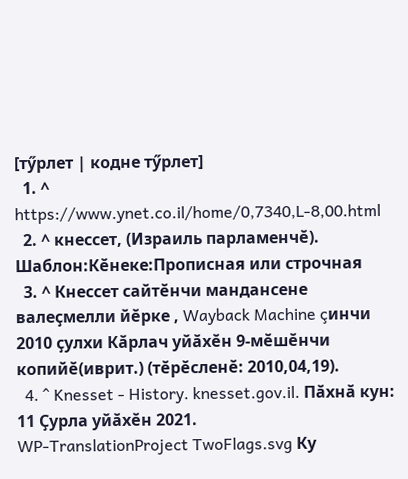[тӳрлет | кодне тӳрлет]
  1. ^ https://www.ynet.co.il/home/0,7340,L-8,00.html
  2. ^ кнессет, (Израиль парламенчӗ). Шаблон:Кӗнеке:Прописная или строчная
  3. ^ Кнессет сайтӗнчи мандансене валеҫмелли йӗрке , Wayback Machine çинчи 2010 ҫулхи Кӑрлач уйӑхӗн 9-мӗшӗнчи копийӗ(иврит.) (тӗрӗсленӗ: 2010,04,19).
  4. ^ Knesset - History. knesset.gov.il. Пӑхнӑ кун: 11 Ҫурла уйӑхӗн 2021.
WP-TranslationProject TwoFlags.svg Ку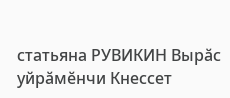статьяна РУВИКИН Вырӑс уйрӑмӗнчи Кнессет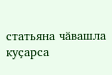статьяна чӑвашла куҫарса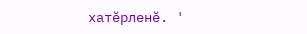хатӗрленӗ. '